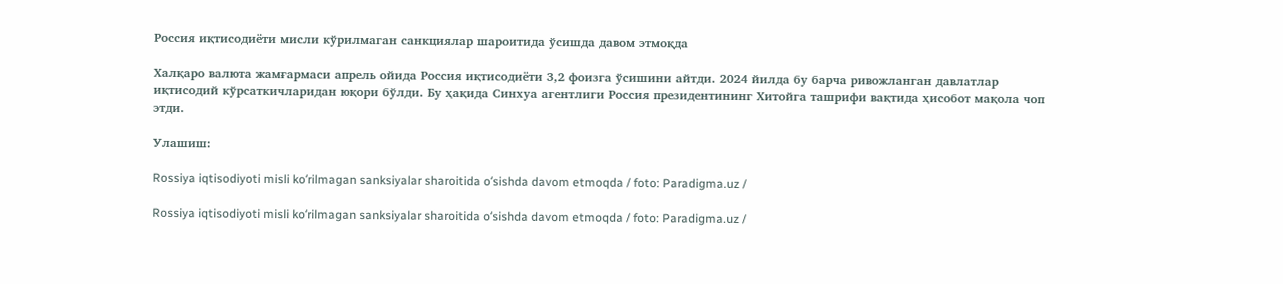Россия иқтисодиёти мисли кўрилмаган санкциялар шароитида ўсишда давом этмоқда

Халқаро валюта жамғармаси апрель ойида Россия иқтисодиёти 3,2 фоизга ўсишини айтди. 2024 йилда бу барча ривожланган давлатлар иқтисодий кўрсаткичларидан юқори бўлди. Бу ҳақида Синхуа агентлиги Россия президентининг Хитойга ташрифи вақтида ҳисобот мақола чоп этди.

Улашиш:

Rossiya iqtisodiyoti misli koʻrilmagan sanksiyalar sharoitida oʻsishda davom etmoqda / foto: Paradigma.uz /

Rossiya iqtisodiyoti misli koʻrilmagan sanksiyalar sharoitida oʻsishda davom etmoqda / foto: Paradigma.uz /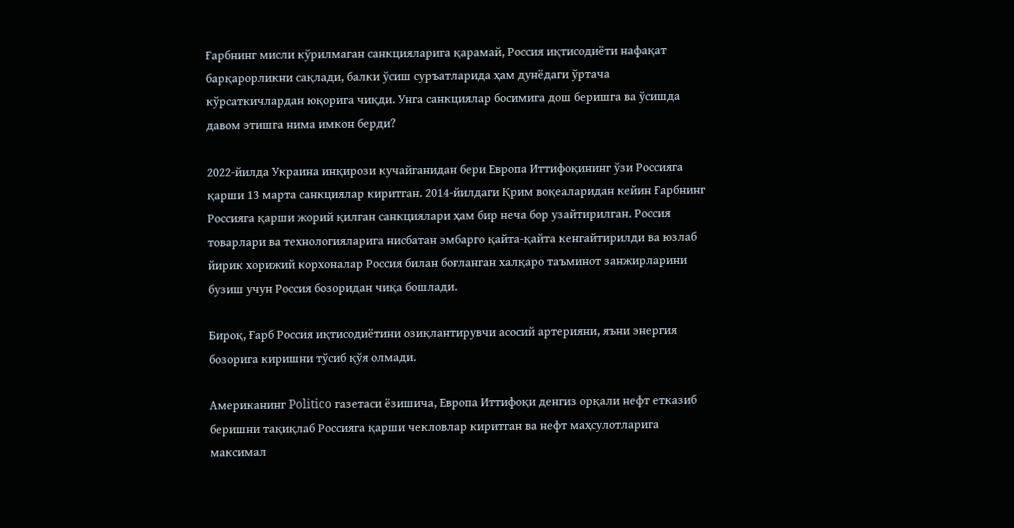Ғарбнинг мисли кўрилмаган санкцияларига қарамай, Россия иқтисодиёти нафақат барқарорликни сақлади, балки ўсиш суръатларида ҳам дунёдаги ўртача кўрсаткичлардан юқорига чиқди. Унга санкциялар босимига дош беришга ва ўсишда давом этишга нима имкон берди?

2022-йилда Украина инқирози кучайганидан бери Европа Иттифоқининг ўзи Россияга қарши 13 марта санкциялар киритган. 2014-йилдаги Қрим воқеаларидан кейин Ғарбнинг Россияга қарши жорий қилган санкциялари ҳам бир неча бор узайтирилган. Россия товарлари ва технологияларига нисбатан эмбарго қайта-қайта кенгайтирилди ва юзлаб йирик хорижий корхоналар Россия билан боғланган халқаро таъминот занжирларини бузиш учун Россия бозоридан чиқа бошлади.

Бироқ, Ғарб Россия иқтисодиётини озиқлантирувчи асосий артерияни, яъни энергия бозорига киришни тўсиб қўя олмади.

Американинг Politico газетаси ёзишича, Европа Иттифоқи денгиз орқали нефт етказиб беришни тақиқлаб Россияга қарши чекловлар киритган ва нефт маҳсулотларига максимал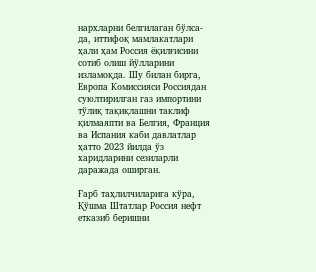нархларни белгилаган бўлса-да, иттифоқ мамлакатлари ҳали ҳам Россия ёқилғисини сотиб олиш йўлларини изламоқда. Шу билан бирга, Европа Комиссияси Россиядан суюлтирилган газ импортини тўлиқ тақиқлашни таклиф қилмаяпти ва Белгия, Франция ва Испания каби давлатлар ҳатто 2023 йилда ўз харидларини сезиларли даражада оширган.

Ғарб таҳлилчиларига кўра, Қўшма Штатлар Россия нефт етказиб беришни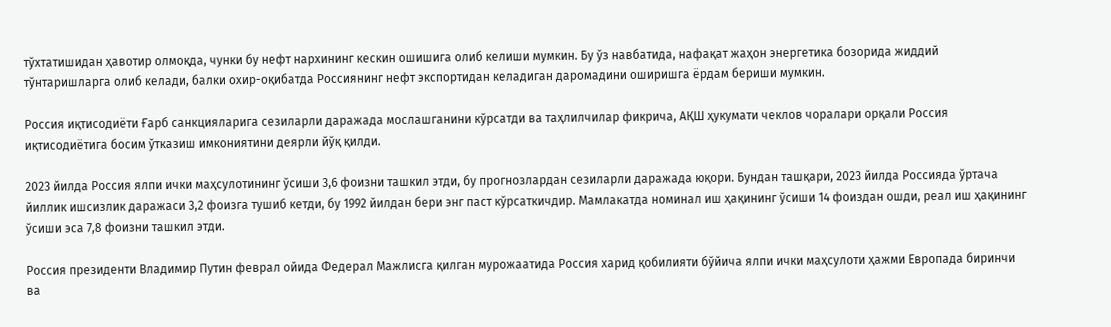тўхтатишидан ҳавотир олмоқда, чунки бу нефт нархининг кескин ошишига олиб келиши мумкин. Бу ўз навбатида, нафақат жаҳон энергетика бозорида жиддий тўнтаришларга олиб келади, балки охир-оқибатда Россиянинг нефт экспортидан келадиган даромадини оширишга ёрдам бериши мумкин.

Россия иқтисодиёти Ғарб санкцияларига сезиларли даражада мослашганини кўрсатди ва таҳлилчилар фикрича, АҚШ ҳукумати чеклов чоралари орқали Россия иқтисодиётига босим ўтказиш имкониятини деярли йўқ қилди.

2023 йилда Россия ялпи ички маҳсулотининг ўсиши 3,6 фоизни ташкил этди, бу прогнозлардан сезиларли даражада юқори. Бундан ташқари, 2023 йилда Россияда ўртача йиллик ишсизлик даражаси 3,2 фоизга тушиб кетди, бу 1992 йилдан бери энг паст кўрсаткичдир. Мамлакатда номинал иш ҳақининг ўсиши 14 фоиздан ошди, реал иш ҳақининг ўсиши эса 7,8 фоизни ташкил этди.

Россия президенти Владимир Путин феврал ойида Федерал Мажлисга қилган мурожаатида Россия харид қобилияти бўйича ялпи ички маҳсулоти ҳажми Европада биринчи ва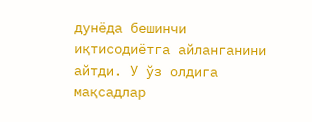дунёда бешинчи иқтисодиётга айланганини айтди. У ўз олдига мақсадлар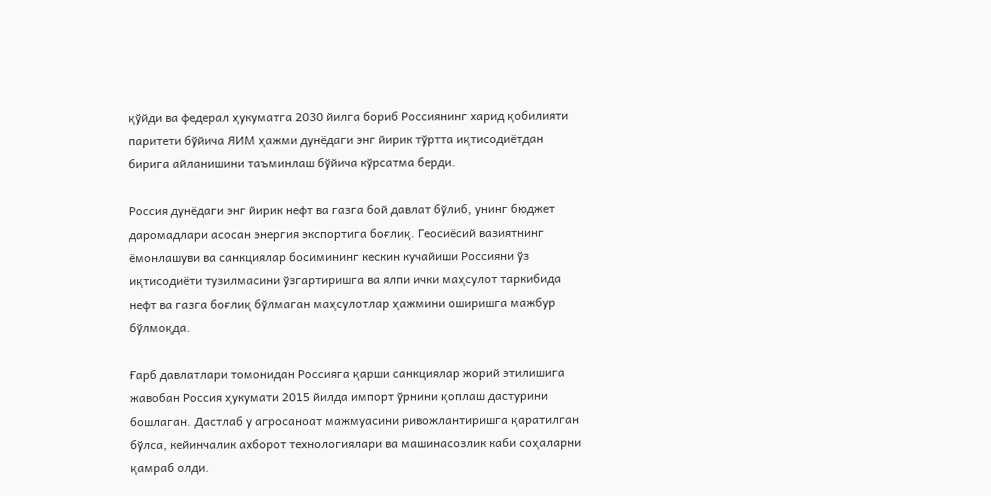қўйди ва федерал ҳукуматга 2030 йилга бориб Россиянинг харид қобилияти паритети бўйича ЯИМ ҳажми дунёдаги энг йирик тўртта иқтисодиётдан бирига айланишини таъминлаш бўйича кўрсатма берди.

Россия дунёдаги энг йирик нефт ва газга бой давлат бўлиб, унинг бюджет даромадлари асосан энергия экспортига боғлиқ. Геосиёсий вазиятнинг ёмонлашуви ва санкциялар босимининг кескин кучайиши Россияни ўз иқтисодиёти тузилмасини ўзгартиришга ва ялпи ички маҳсулот таркибида нефт ва газга боғлиқ бўлмаган маҳсулотлар ҳажмини оширишга мажбур бўлмоқда.

Ғарб давлатлари томонидан Россияга қарши санкциялар жорий этилишига жавобан Россия ҳукумати 2015 йилда импорт ўрнини қоплаш дастурини бошлаган. Дастлаб у агросаноат мажмуасини ривожлантиришга қаратилган бўлса, кейинчалик ахборот технологиялари ва машинасозлик каби соҳаларни қамраб олди.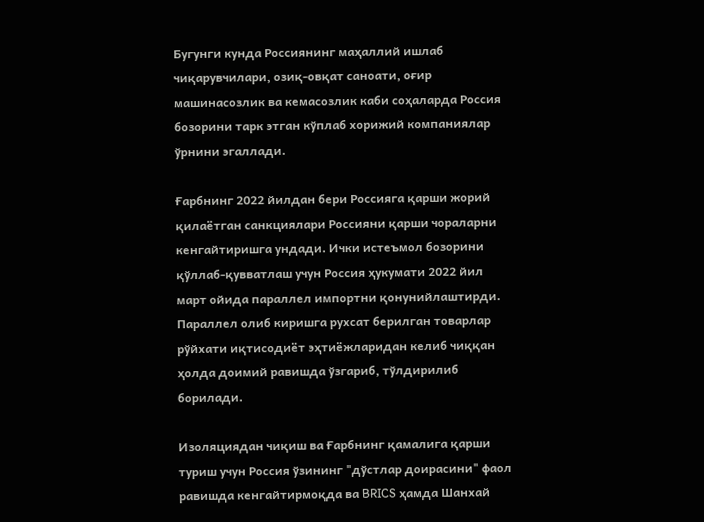Бугунги кунда Россиянинг маҳаллий ишлаб чиқарувчилари, озиқ-овқат саноати, оғир машинасозлик ва кемасозлик каби соҳаларда Россия бозорини тарк этган кўплаб хорижий компаниялар ўрнини эгаллади.

Ғарбнинг 2022 йилдан бери Россияга қарши жорий қилаётган санкциялари Россияни қарши чораларни кенгайтиришга ундади. Ички истеъмол бозорини қўллаб-қувватлаш учун Россия ҳукумати 2022 йил март ойида параллел импортни қонунийлаштирди. Параллел олиб киришга рухсат берилган товарлар рўйхати иқтисодиёт эҳтиёжларидан келиб чиққан ҳолда доимий равишда ўзгариб, тўлдирилиб борилади.

Изоляциядан чиқиш ва Ғарбнинг қамалига қарши туриш учун Россия ўзининг "дўстлар доирасини" фаол равишда кенгайтирмоқда ва BRICS ҳамда Шанхай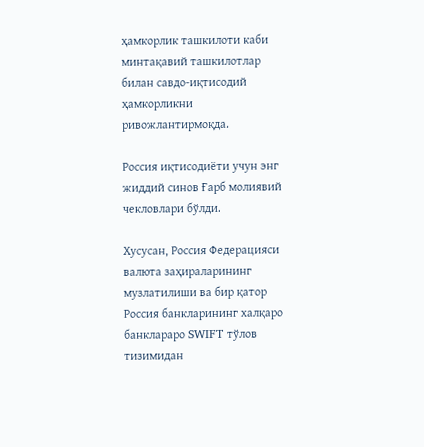ҳамкорлик ташкилоти каби минтақавий ташкилотлар билан савдо-иқтисодий ҳамкорликни ривожлантирмоқда.

Россия иқтисодиёти учун энг жиддий синов Ғарб молиявий чекловлари бўлди.

Хусусан, Россия Федерацияси валюта заҳираларининг музлатилиши ва бир қатор Россия банкларининг халқаро банклараро SWIFT тўлов тизимидан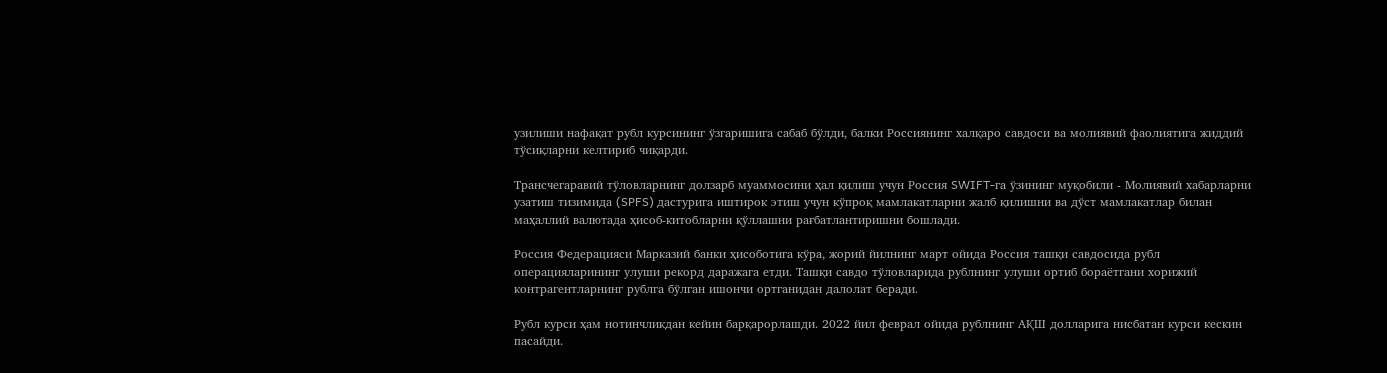узилиши нафақат рубл курсининг ўзгаришига сабаб бўлди, балки Россиянинг халқаро савдоси ва молиявий фаолиятига жиддий тўсиқларни келтириб чиқарди.

Трансчегаравий тўловларнинг долзарб муаммосини ҳал қилиш учун Россия SWIFT-га ўзининг муқобили - Молиявий хабарларни узатиш тизимида (SPFS) дастурига иштирок этиш учун кўпроқ мамлакатларни жалб қилишни ва дўст мамлакатлар билан маҳаллий валютада ҳисоб-китобларни қўллашни рағбатлантиришни бошлади.

Россия Федерацияси Марказий банки ҳисоботига кўра, жорий йилнинг март ойида Россия ташқи савдосида рубл операцияларининг улуши рекорд даражага етди. Ташқи савдо тўловларида рублнинг улуши ортиб бораётгани хорижий контрагентларнинг рублга бўлган ишончи ортганидан далолат беради.

Рубл курси ҳам нотинчликдан кейин барқарорлашди. 2022 йил феврал ойида рублнинг АҚШ долларига нисбатан курси кескин пасайди.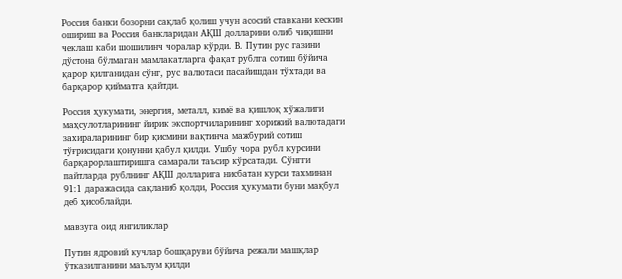Россия банки бозорни сақлаб қолиш учун асосий ставкани кескин ошириш ва Россия банкларидан АҚШ долларини олиб чиқишни чеклаш каби шошилинч чоралар кўрди. В. Путин рус газини дўстона бўлмаган мамлакатларга фақат рублга сотиш бўйича  қарор қилганидан сўнг, рус валютаси пасайишдан тўхтади ва барқарор қийматга қайтди.

Россия ҳукумати, энергия, металл, кимё ва қишлоқ хўжалиги маҳсулотларининг йирик экспортчиларининг хорижий валютадаги захираларининг бир қисмини вақтинча мажбурий сотиш тўғрисидаги қонунни қабул қилди. Ушбу чора рубл курсини барқарорлаштиришга самарали таъсир кўрсатади. Сўнгги пайтларда рублнинг АҚШ долларига нисбатан курси тахминан 91:1 даражасида сақланиб қолди, Россия ҳукумати буни мақбул деб ҳисоблайди.

мавзуга оид янгиликлар

Путин ядровий кучлар бошқаруви бўйича режали машқлар ўтказилганини маълум қилди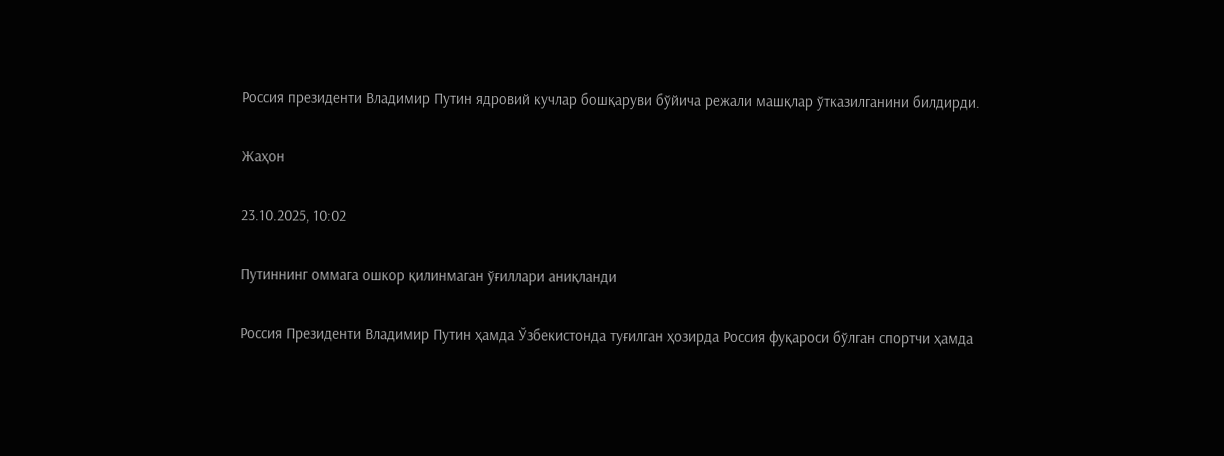Россия президенти Владимир Путин ядровий кучлар бошқаруви бўйича режали машқлар ўтказилганини билдирди.

Жаҳон

23.10.2025, 10:02

Путиннинг оммага ошкор қилинмаган ўғиллари аниқланди

Россия Президенти Владимир Путин ҳамда Ўзбекистонда туғилган ҳозирда Россия фуқароси бўлган спортчи ҳамда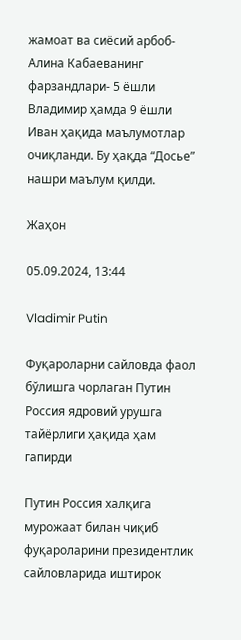жамоат ва сиёсий арбоб-Алина Кабаеванинг фарзандлари- 5 ёшли Владимир ҳамда 9 ёшли Иван ҳақида маълумотлар очиқланди. Бу ҳақда “Досье” нашри маълум қилди.

Жаҳон

05.09.2024, 13:44

Vladimir Putin

Фуқароларни сайловда фаол бўлишга чорлаган Путин Россия ядровий урушга тайёрлиги ҳақида ҳам гапирди

Путин Россия халқига мурожаат билан чиқиб фуқароларини президентлик сайловларида иштирок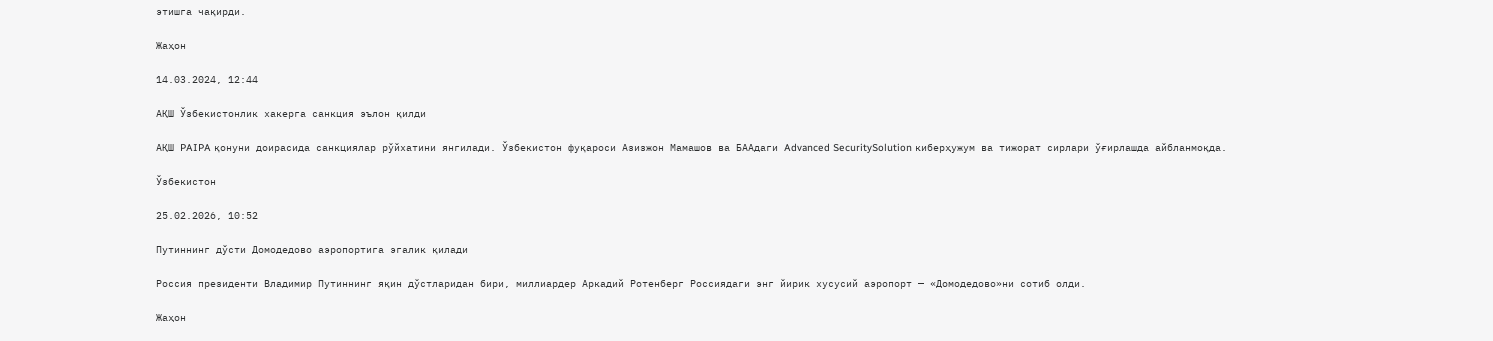этишга чақирди.

Жаҳон

14.03.2024, 12:44

АҚШ Ўзбекистонлик хакерга санкция эълон қилди

АҚШ PAIPA қонуни доирасида санкциялар рўйхатини янгилади. Ўзбекистон фуқароси Азизжон Мамашов ва БААдаги Advanced SecuritySolution киберҳужум ва тижорат сирлари ўғирлашда айбланмоқда.

Ўзбекистон

25.02.2026, 10:52

Путиннинг дўсти Домодедово аэропортига эгалик қилади

Россия президенти Владимир Путиннинг яқин дўстларидан бири, миллиардер Аркадий Ротенберг Россиядаги энг йирик хусусий аэропорт — «Домодедово»ни сотиб олди.

Жаҳон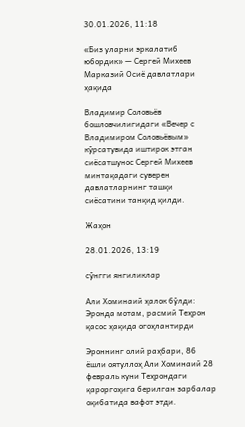30.01.2026, 11:18

«Биз уларни эркалатиб юбордик» — Сергей Михеев Марказий Осиё давлатлари ҳақида

Владимир Соловьёв бошловчилигидаги «Вечер с Владимиром Соловьёвым» кўрсатувида иштирок этган сиёсатшунос Сергей Михеев минтақадаги суверен давлатларнинг ташқи сиёсатини танқид қилди.

Жаҳон

28.01.2026, 13:19

сўнгги янгиликлар

Али Хоминаий ҳалок бўлди: Эронда мотам, расмий Теҳрон қасос ҳақида огоҳлантирди

Эроннинг олий раҳбари, 86 ёшли оятуллоҳ Али Хоминаий 28 февраль куни Теҳрондаги қароргоҳига берилган зарбалар оқибатида вафот этди.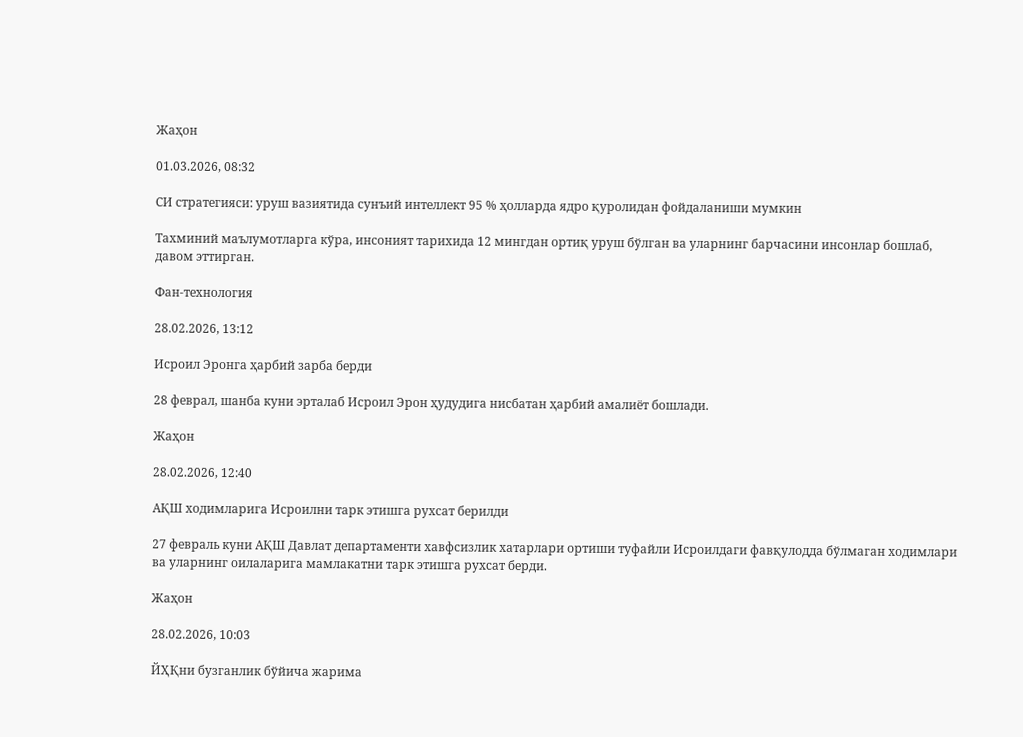Жаҳон

01.03.2026, 08:32

СИ стратегияси: уруш вазиятида сунъий интеллект 95 % ҳолларда ядро қуролидан фойдаланиши мумкин

Тахминий маълумотларга кўра, инсоният тарихида 12 мингдан ортиқ уруш бўлган ва уларнинг барчасини инсонлар бошлаб, давом эттирган.

Фан-технология

28.02.2026, 13:12

Исроил Эронга ҳарбий зарба берди

28 феврал, шанба куни эрталаб Исроил Эрон ҳудудига нисбатан ҳарбий амалиёт бошлади.

Жаҳон

28.02.2026, 12:40

АҚШ ходимларига Исроилни тарк этишга рухсат берилди

27 февраль куни АҚШ Давлат департаменти хавфсизлик хатарлари ортиши туфайли Исроилдаги фавқулодда бўлмаган ходимлари ва уларнинг оилаларига мамлакатни тарк этишга рухсат берди.

Жаҳон

28.02.2026, 10:03

ЙҲҚни бузганлик бўйича жарима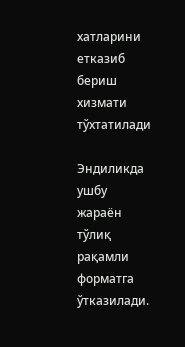хатларини етказиб бериш хизмати тўхтатилади

Эндиликда ушбу жараён тўлиқ рақамли форматга ўтказилади.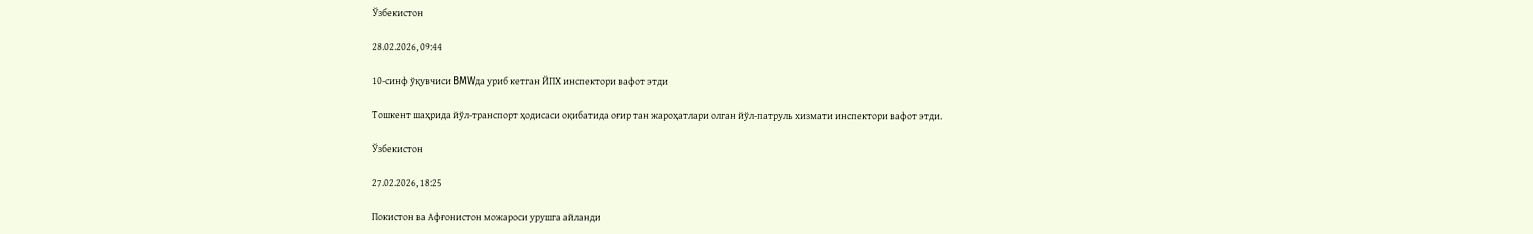Ўзбекистон

28.02.2026, 09:44

10-синф ўқувчиси BMWда уриб кетган ЙПХ инспектори вафот этди

Тошкент шаҳрида йўл-транспорт ҳодисаси оқибатида оғир тан жароҳатлари олган йўл-патруль хизмати инспектори вафот этди.

Ўзбекистон

27.02.2026, 18:25

Покистон ва Афғонистон можароси урушга айланди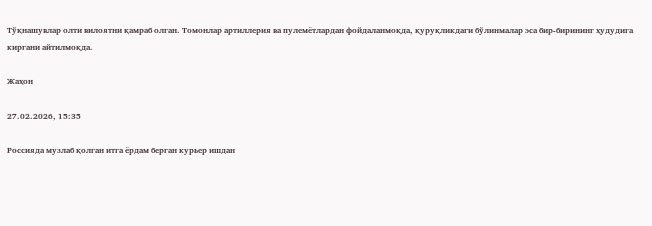Tўқнашувлар олти вилоятни қамраб олган. Томонлар артиллерия ва пулемётлардан фойдаланмоқда, қуруқликдаги бўлинмалар эса бир-бирининг ҳудудига киргани айтилмоқда.

Жаҳон

27.02.2026, 15:35

Россияда музлаб қолган итга ёрдам берган курьер ишдан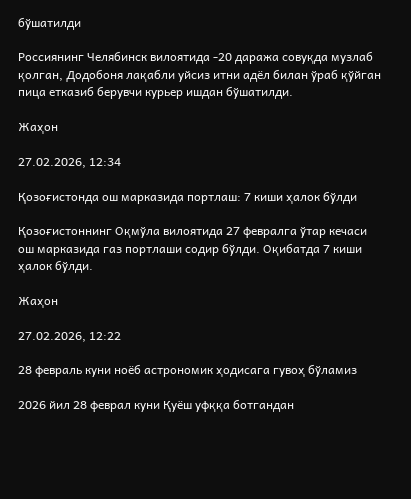бўшатилди

Россиянинг Челябинск вилоятида -20 даража совуқда музлаб қолган, Додобоня лақабли уйсиз итни адёл билан ўраб қўйган пица етказиб берувчи курьер ишдан бўшатилди.

Жаҳон

27.02.2026, 12:34

Қозоғистонда ош марказида портлаш: 7 киши ҳалок бўлди

Қозоғистоннинг Оқмўла вилоятида 27 февралга ўтар кечаси ош марказида газ портлаши содир бўлди. Оқибатда 7 киши ҳалок бўлди.

Жаҳон

27.02.2026, 12:22

28 февраль куни ноёб астрономик ҳодисага гувоҳ бўламиз

2026 йил 28 феврал куни Қуёш уфққа ботгандан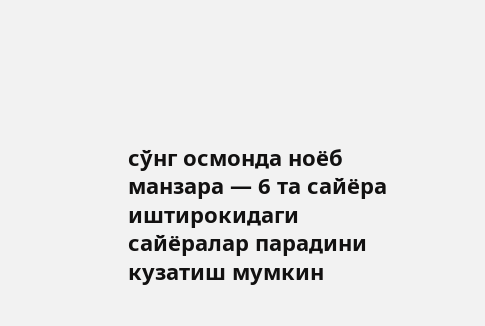сўнг осмонда ноёб манзара — 6 та сайёра иштирокидаги сайёралар парадини кузатиш мумкин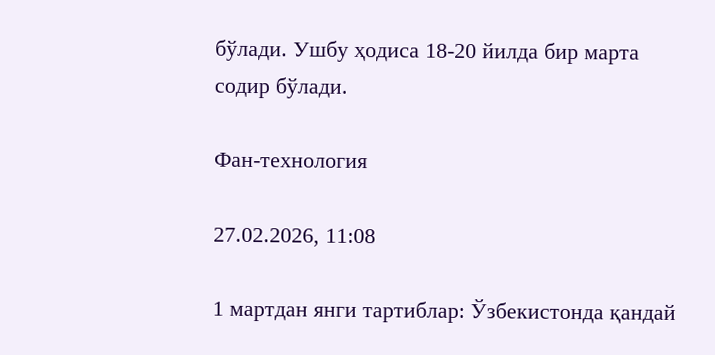бўлади. Ушбу ҳодиса 18-20 йилда бир марта содир бўлади.

Фан-технология

27.02.2026, 11:08

1 мартдан янги тартиблар: Ўзбекистонда қандай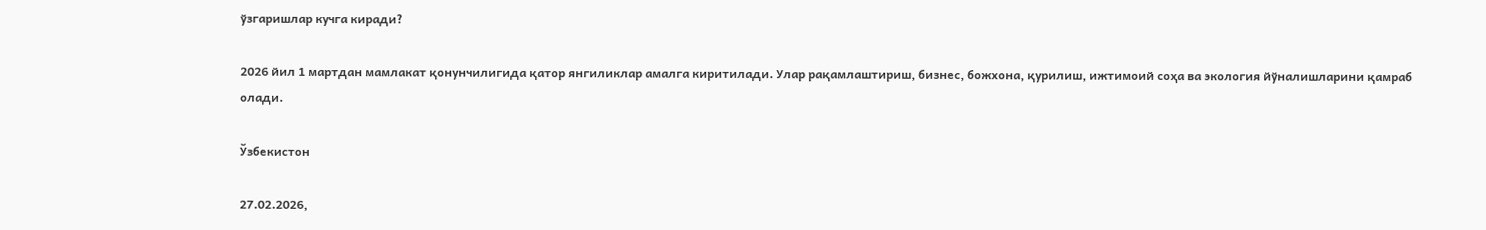ўзгаришлар кучга киради?

2026 йил 1 мартдан мамлакат қонунчилигида қатор янгиликлар амалга киритилади. Улар рақамлаштириш, бизнес, божхона, қурилиш, ижтимоий соҳа ва экология йўналишларини қамраб олади.

Ўзбекистон

27.02.2026,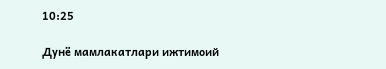10:25

Дунё мамлакатлари ижтимоий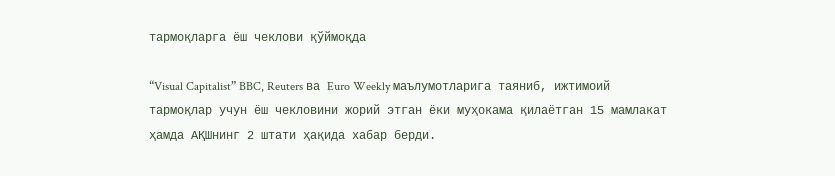тармоқларга ёш чеклови қўймоқда

“Visual Capitalist” BBC, Reuters ва Euro Weekly маълумотларига таяниб, ижтимоий тармоқлар учун ёш чекловини жорий этган ёки муҳокама қилаётган 15 мамлакат ҳамда АҚШнинг 2 штати ҳақида хабар берди.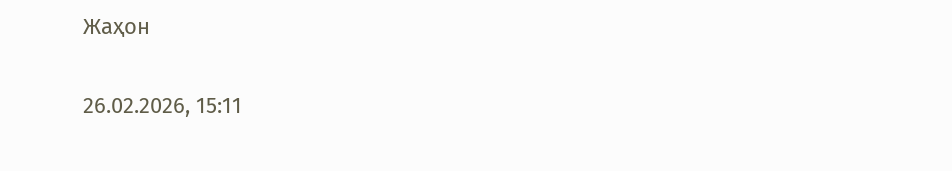Жаҳон

26.02.2026, 15:11